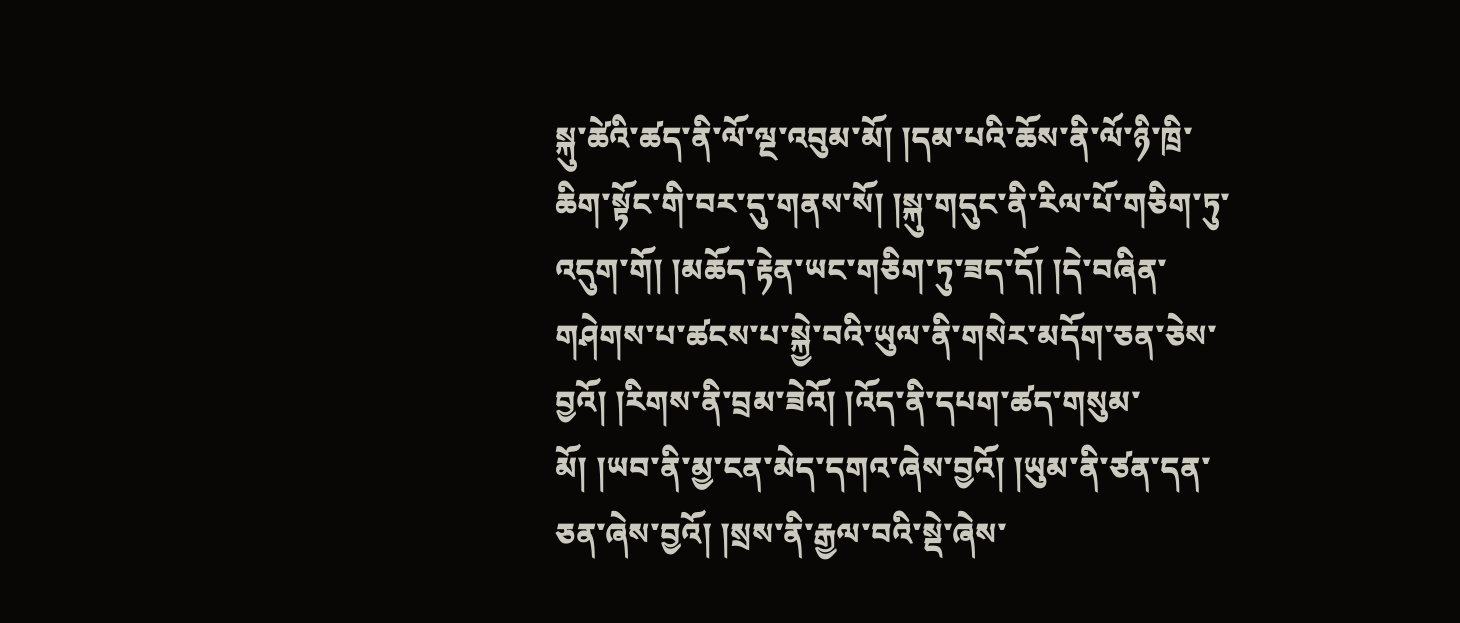སྐུ་ཚེའི་ཚད་ནི་ལོ་ལྔ་འབུམ་མོ། །དམ་པའི་ཆོས་ནི་ལོ་ཉི་ཁྲི་ཆིག་སྟོང་གི་བར་དུ་གནས་སོ། །སྐུ་གདུང་ནི་རིལ་པོ་གཅིག་ཏུ་འདུག་གོ། །མཆོད་རྟེན་ཡང་གཅིག་ཏུ་ཟད་དོ། །དེ་བཞིན་གཤེགས་པ་ཚངས་པ་སྐྱེ་བའི་ཡུལ་ནི་གསེར་མདོག་ཅན་ཅེས་བྱའོ། །རིགས་ནི་བྲམ་ཟེའོ། །འོད་ནི་དཔག་ཚད་གསུམ་མོ། །ཡབ་ནི་མྱ་ངན་མེད་དགའ་ཞེས་བྱའོ། །ཡུམ་ནི་ཙན་དན་ཅན་ཞེས་བྱའོ། །སྲས་ནི་རྒྱལ་བའི་སྡེ་ཞེས་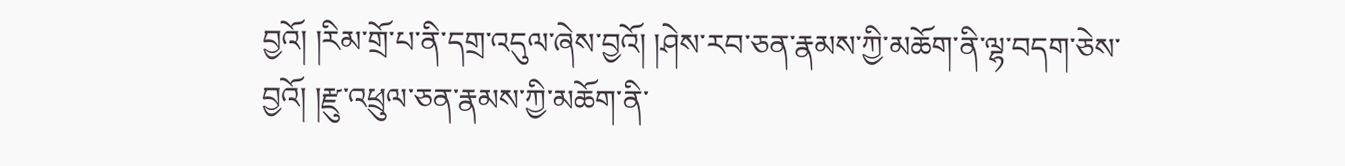བྱའོ། །རིམ་གྲོ་པ་ནི་དགྲ་འདུལ་ཞེས་བྱའོ། །ཤེས་རབ་ཅན་རྣམས་ཀྱི་མཆོག་ནི་ལྷ་བདག་ཅེས་བྱའོ། །རྫུ་འཕྲུལ་ཅན་རྣམས་ཀྱི་མཆོག་ནི་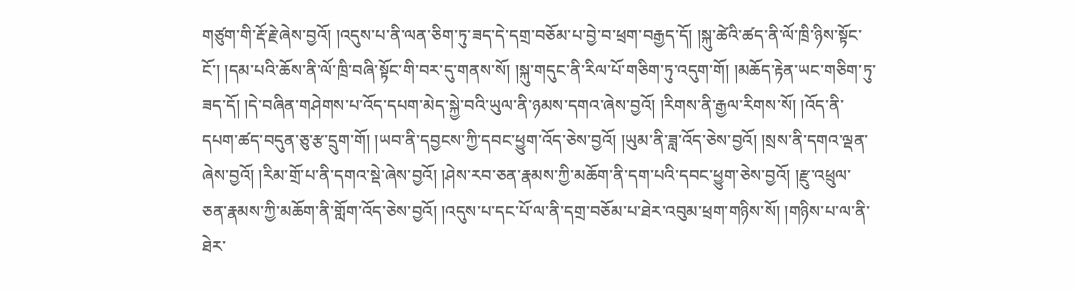གཙུག་གི་རྡོ་རྗེ་ཞེས་བྱའོ། །འདུས་པ་ནི་ལན་ཅིག་ཏུ་ཟད་དེ་དགྲ་བཅོམ་པ་བྱེ་བ་ཕྲག་བརྒྱད་དོ། །སྐུ་ཚེའི་ཚད་ནི་ལོ་ཁྲི་ཉིས་སྟོང་ངོ་། །དམ་པའི་ཆོས་ནི་ལོ་ཁྲི་བཞི་སྟོང་གི་བར་དུ་གནས་སོ། །སྐུ་གདུང་ནི་རིལ་པོ་གཅིག་ཏུ་འདུག་གོ། །མཆོད་རྟེན་ཡང་གཅིག་ཏུ་ཟད་དོ། །དེ་བཞིན་གཤེགས་པ་འོད་དཔག་མེད་སྐྱེ་བའི་ཡུལ་ནི་ཉམས་དགའ་ཞེས་བྱའོ། །རིགས་ནི་རྒྱལ་རིགས་སོ། །འོད་ནི་དཔག་ཚད་བདུན་ཅུ་རྩ་དྲུག་གོ། །ཡབ་ནི་དབྱངས་ཀྱི་དབང་ཕྱུག་འོད་ཅེས་བྱའོ། །ཡུམ་ནི་ཟླ་འོད་ཅེས་བྱའོ། །སྲས་ནི་དགའ་ལྡན་ཞེས་བྱའོ། །རིམ་གྲོ་པ་ནི་དགའ་སྡེ་ཞེས་བྱའོ། །ཤེས་རབ་ཅན་རྣམས་ཀྱི་མཆོག་ནི་དག་པའི་དབང་ཕྱུག་ཅེས་བྱའོ། །རྫུ་འཕྲུལ་ཅན་རྣམས་ཀྱི་མཆོག་ནི་གློག་འོད་ཅེས་བྱའོ། །འདུས་པ་དང་པོ་ལ་ནི་དགྲ་བཅོམ་པ་ཐེར་འབུམ་ཕྲག་གཉིས་སོ། །གཉིས་པ་ལ་ནི་ཐེར་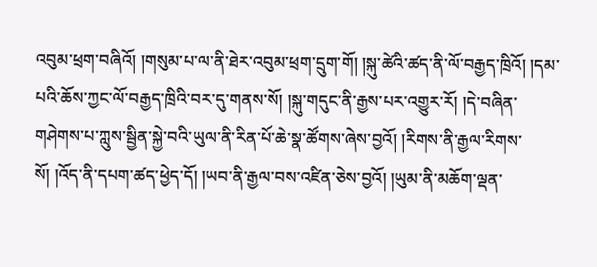འབུམ་ཕྲག་བཞིའོ། །གསུམ་པ་ལ་ནི་ཐེར་འབུམ་ཕྲག་དྲུག་གོ། །སྐུ་ཚེའི་ཚད་ནི་ལོ་བརྒྱད་ཁྲིའོ། །དམ་པའི་ཆོས་ཀྱང་ལོ་བརྒྱད་ཁྲིའི་བར་དུ་གནས་སོ། །སྐུ་གདུང་ནི་རྒྱས་པར་འགྱུར་རོ། །དེ་བཞིན་གཤེགས་པ་ཀླུས་སྦྱིན་སྐྱེ་བའི་ཡུལ་ནི་རིན་པོ་ཆེ་སྣ་ཚོགས་ཞེས་བྱའོ། །རིགས་ནི་རྒྱལ་རིགས་སོ། །འོད་ནི་དཔག་ཚད་ཕྱེད་དོ། །ཡབ་ནི་རྒྱལ་བས་འཛིན་ཅེས་བྱའོ། །ཡུམ་ནི་མཆོག་ལྡན་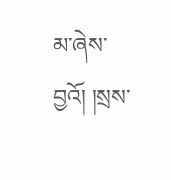མ་ཞེས་བྱའོ། །སྲས་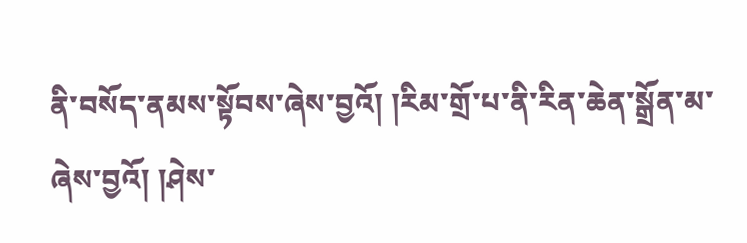ནི་བསོད་ནམས་སྟོབས་ཞེས་བྱའོ། །རིམ་གྲོ་པ་ནི་རིན་ཆེན་སྒྲོན་མ་ཞེས་བྱའོ། །ཤེས་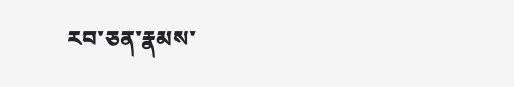རབ་ཅན་རྣམས་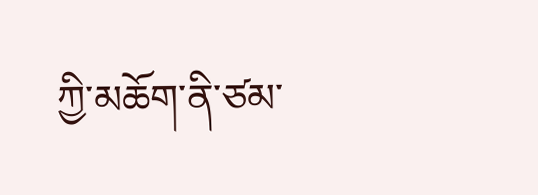ཀྱི་མཆོག་ནི་ཙམ་